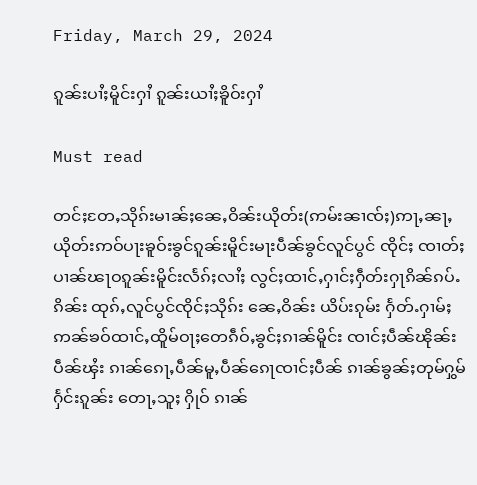Friday, March 29, 2024

ၵူၼ်းပၢႆႈမိူင်းႁၢႆ ၵူၼ်းယၢႆႈၶိူဝ်းႁၢႆ

Must read

တင်ႈတႄႇသိုၵ်းမၢၼ်ႈၼေႇဝိၼ်းယိုတ်း(ဢမ်းၼၢၸ်ႈ)ဢႃႇၼႃႇ  ယိုတ်းဢဝ်ပႃးၶူဝ်းၶွင်ၵူၼ်းမိူင်းမႃးပဵၼ်ၶွင်လူင်ပွင် ၸိုင်ႈ ၸၢတ်ႈ ပၢၼ်ၽႃဝၵူၼ်းမိူင်းလႅၵ်ႈလၢႆႈ လွင်ႈထၢင်ႇႁၢင်ႈႁဵတ်းႁႃၵိၼ်ၵပ်ႉၵိၼ်း ထုၵ်ႇလူင်ပွင်ၸိုင်ႈသိုၵ်း ၼေႇဝိၼ်း ယိပ်းၵုမ်း ႁႅတ်ႉႁၢမ်ႈ ဢၼ်ၶဝ်ထၢင်ႇထိူမ်ဝႃႈတေၵဵဝ်ႇၶွင်ႈၵၢၼ်မိူင်း ၸၢင်ႈပဵၼ်ၽိုၼ်းပဵၼ်ၾႆး ၵၢၼ်ၵေႃႇပဵၼ်မူႇပဵၼ်ၵေႃၸၢင်ႈပဵၼ် ၵၢၼ်ၶွၼ်ႈတုမ်ႁွမ်ႁႅင်းၵူၼ်း တေႃႇသူႈ ႁိုဝ် ၵၢၼ်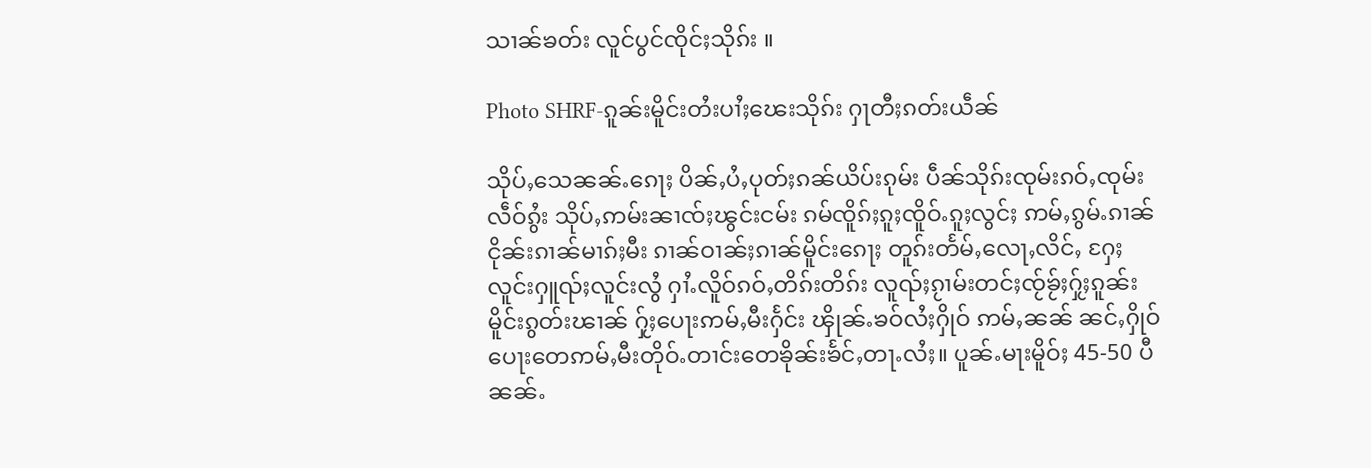သၢၼ်ၶတ်း လူင်ပွင်ၸိုင်ႈသိုၵ်း ။

Photo SHRF-ၵူၼ်းမိူင်းတႆးပၢႆႈၽေးသိုၵ်း ႁႃတီႈၵတ်းယဵၼ်

သိုပ်ႇသေၼၼ်ႉၵေႃႈ ပိၼ်ႇပႆႇပုတ်ႈၵၼ်ယိပ်းၵုမ်း ပဵၼ်သိုၵ်းၸုမ်းၵဝ်ႇၸုမ်းလဵဝ်ၵွႆး သိုပ်ႇဢမ်းၼၢၸ်ႈၽွင်းငမ်း ၵမ်ၸိူၵ်ႈၵူႈၸိူဝ်ႉၵူႈလွင်ႈ ဢမ်ႇၵွမ်ႉၵၢၼ်ငိုၼ်းၵၢၼ်မၢၵ်ႈမီး ၵၢၼ်ဝၢၼ်ႈၵၢၼ်မိူင်းၵေႃႈ တူၵ်းတႅမ်ႇလေႃႇလိင်ႇ ႁႄႈလူင်းႁူၺ်ႈလူင်းလွႆ ႁၢႆႉလိူဝ်ၵဝ်ႇတိၵ်းတိၵ်း လူၺ်ႈၵႂၢမ်းတင်ႈၸႂ်ၶႂ်ႈႁႂ်ႈၵူၼ်းမိူင်းၵွတ်းၽၢၼ် ႁႂ်ႈပေႃးဢမ်ႇမီးႁႅင်း ၾိုၼ်ႉၶဝ်လႆႈႁိုဝ် ဢမ်ႇၼၼ် ၼင်ႇႁိုဝ်ပေႃးတေဢမ်ႇမီးတိုဝ်ႉတၢင်းတေၶိုၼ်းၶႅင်ႇတႃႉလႆႈ။ ပူၼ်ႉမႃးမိူဝ်ႈ 45-50 ပီၼၼ်ႉ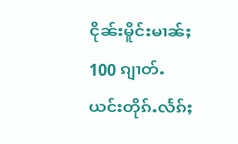ငိုၼ်းမိူင်းမၢၼ်ႈ  100 ၵျၢတ်ႉ ယင်းတိုၵ်ႉလႅၵ်ႈ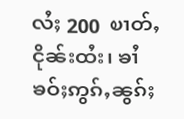လႆႈ 200  ၿၢတ်ႇငိုၼ်းထႆး၊ ၶၢႆၶဝ်ႈဢွၵ်ႇၼွၵ်ႈ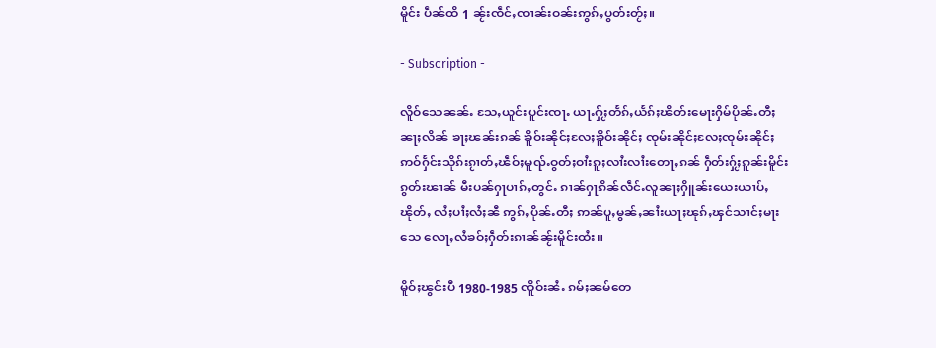မိူင်း ပဵၼ်ထိ 1 ၼႂ်းၸဵင်ႇၸၢၼ်းဝၼ်းဢွၵ်ႇပွတ်းတႂ်ႈ။

- Subscription -

လိူဝ်သေၼၼ်ႉ သႄႇယူင်းပူင်းၸႃႉ ယႃႉႁႂ်ႈတႅၵ်ႇယႅၵ်ႈၽိတ်းမေႃးႁိမ်ပိုၼ်ႉတီႈၼႃႈလိၼ် ၶႃႈၽၼ်းၵၼ် ၶိူဝ်းၼိုင်ႈလႄႈၶိူဝ်းၼိုင်ႈ ၸုမ်းၼိုင်ႈလႄႈၸုမ်းၼိုင်ႈဢဝ်ႁႅင်းသိုၵ်းၵႂၢတ်ႇၽဵဝ်ႈမူၺ်ႉဝွတ်ႈဝၢႆးၵူႈလၢႆးလၢႆးတေႃႇၵၼ် ႁဵတ်းႁႂ်ႈၵူၼ်းမိူင်းၵွတ်းၽၢၼ် မီးပၼ်ႁႃပၢၵ်ႇတွင်ႉ ၵၢၼ်ႁႃၵိၼ်လဵင်ႉလူၼႃႈႁိူၼ်းယေးယၢပ်ႇၽိုတ်ႇ လႆႈပၢႆႈလႆႈၼီ ဢွၵ်ႇပိုၼ်ႉတီႈ ဢၼ်ပူႇမွၼ်ႇၼၢႆးယႃႈၽုၵ်ႇၾင်သၢင်ႈမႃးသေ လေႃႇလႆၶဝ်ႈႁဵတ်းၵၢၼ်ၼႂ်းမိူင်းထႆး။

မိူဝ်ႈၽွင်းပီ 1980-1985 ၸိူဝ်းၼႆႉ ၵမ်ႈၼမ်တေ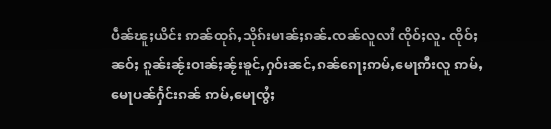ပဵၼ်ၽူႈယိင်း ဢၼ်ထုၵ်ႇသိုၵ်းမၢၼ်ႈၵၼ်ႉၸၼ်လူလၢႆ ၸိုဝ်ႈလူႉ ၸိုဝ်ႈၼဝ်ႈ ၵူၼ်းၼႂ်းဝၢၼ်ႈၼႂ်းၶူင်ႇႁဝ်းၼင်ႇၵၼ်ၵေႃႈဢမ်ႇမေႃဢီးလူ ဢမ်ႇမေႃပၼ်ႁႅင်းၵၼ် ဢမ်ႇမေႃၸွႆႈ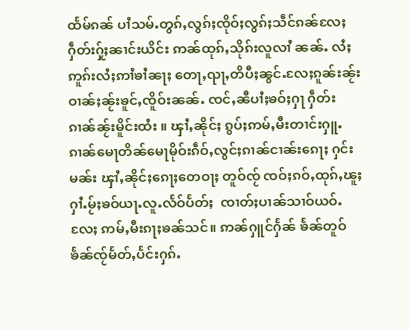ထႅမ်ၵၼ် ပၢႆသမ်ႉတွၵ်ႇလွၵ်ႈၸိုဝ်ႈလွၵ်ႈသဵင်ၵၼ်လႄႈ ႁဵတ်းႁႂ်ႈၼၢင်းယိင်း ဢၼ်ထုၵ်ႇသိုၵ်းလူလၢႆ ၼၼ်ႉ လႆႈဢူၵ်းလႆႈဢၢႆၶၢႆၼႃႈ တေႃႇၺႃႇတိပီႈၼွင်ႉလႄႈၵူၼ်းၼႂ်းဝၢၼ်ႈၼႂ်းၶူင်ႇၸိူဝ်းၼၼ်ႉ ၸင်ႇၼီပၢႆႈၶဝ်ႈႁႃ ႁဵတ်းၵၢၼ်ၼႂ်းမိူင်းထႆး ။ ၾၢႆႇၼိုင်ႈ ၵွပ်ႈဢမ်ႇမီးတၢင်းႁူႉ ၵၢၼ်မေႃတိၼ်မေႃမိုဝ်းၵဵဝ်ႇလွင်ႈၵၢၼ်ငၢၼ်းၵေႃႈ ႁင်းမၼ်း ၾၢႆႇၼိုင်ႈၵေႃႈတေဝႃႈ တူဝ်ၸႂ် ၸဝ်ႈၵဝ်ႇထုၵ်ႇၽူႈႁၢႆႉမႂ်ႈၶဝ်ယႃႉလူႉလႅဝ်ပႅတ်ႈ  ၸၢတ်ႈပၢၼ်သၢဝ်ယဝ်ႉလႄႈ ဢမ်ႇမီးၵႃႈၶၼ်သင်။ ဢၼ်ႁူင်ႁႅၼ် ၶႅၼ်တူဝ်ၶႅၼ်ၸႂ်မႅတ်ႇပႅင်းႁၵ်ႉ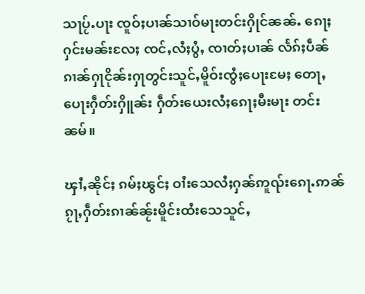သႃပႂ်ႉပႃး ၸူဝ်ႈပၢၼ်သၢဝ်မႃးတင်းႁိုင်ၼၼ်ႉ ၵေႃႈႁင်းမၼ်းလႄႈ ၸင်ႇလႆႈပွႆႇ ၸၢတ်ႈပၢၼ် လႅၵ်ႈပဵၼ်ၵၢၼ်ႁႃငိုၼ်းႁႃတွင်းသူင်ႇမိူဝ်းၸွႆႈပေႃးမႄႈ တေႃႇပေႃးႁဵတ်းႁိူၼ်း ႁဵတ်းယေးလႆႈၵေႃႈမီးမႃး တင်းၼမ်။

ၾၢႆႇၼိုင်ႈ ၵမ်ႈၽွင်ႈ ဝၢႆးသေလႆႈႁၼ်ဢူၺ်းၵေႃႉဢၼ်ၵႂႃႇႁဵတ်းၵၢၼ်ၼႂ်းမိူင်းထႆးသေသူင်ႇ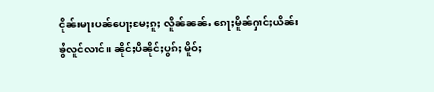ငိုၼ်းမႃးပၼ်ပေႃႈမႄႈၵူႈ လိူၼ်ၼၼ်ႉ ၵေႃႈမိူၼ်ႁၢင်ႈယိၼ်းၶွႆလူင်လၢင်။ ၼိုင်ႈပီၼိုင်ႈပွၵ်ႈ မိူဝ်ႈ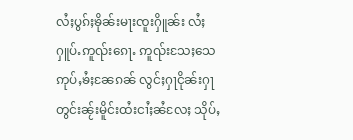လႆႈပွၵ်ႈၶိုၼ်းမႃးၸူးႁိူၼ်း လႆႈႁူပ်ႉဢူၺ်းၵေႃႉ ဢူၺ်းသႄႈသေ ဢုပ်ႇၶႆႈၼႄၵၼ် လွင်ႈႁႃငိုၼ်းႁႃတွင်းၼႂ်းမိူင်းထႆးငၢႆႈၼႆလႄႈ သိုပ်ႇ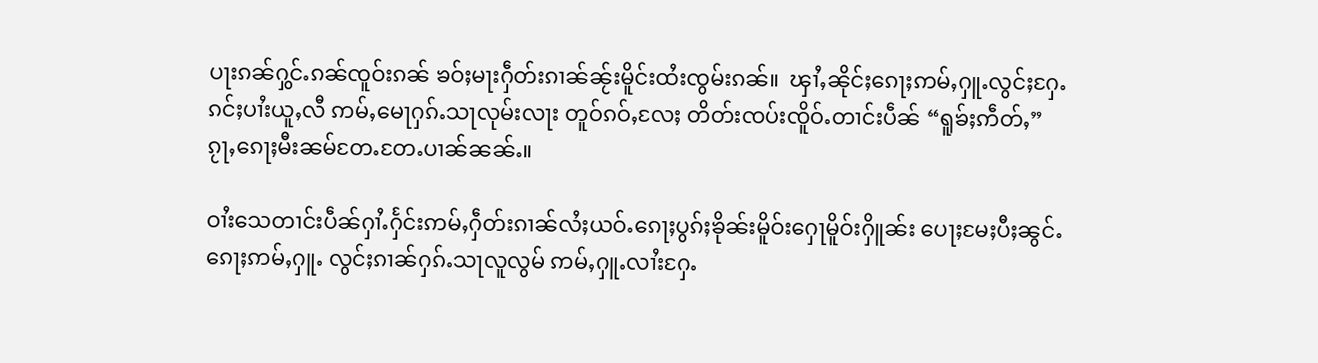ပႃးၵၼ်ႁွင်ႉၵၼ်ၸူဝ်းၵၼ် ၶဝ်ႈမႃးႁဵတ်းၵၢၼ်ၼႂ်းမိူင်းထႆးၸွမ်းၵၼ်။  ၾၢႆႇၼိုင်ႈၵေႃႈဢမ်ႇႁူႉလွင်ႈႁႄႉၵင်ႈပၢႆးယူႇလီ ဢမ်ႇမေႃႁၵ်ႉသႃလုမ်းလႃး တူဝ်ၵဝ်ႇလႄႈ တိတ်းၸပ်းၸိူဝ်ႉတၢင်းပဵၼ် “ရူၶ်ႈဢဵတ်ႇ” ၵႂႃႇၵေႃႈမီးၼမ်တႄႉတႄႉပၢၼ်ၼၼ်ႉ။

ဝၢႆးသေတၢင်းပဵၼ်ႁၢႆႉႁႅင်းဢမ်ႇႁဵတ်းၵၢၼ်လႆႈယဝ်ႉၵေႃႈပွၵ်ႈၶိုၼ်းမိူဝ်းႁေႃမိူဝ်းႁိူၼ်း ပေႃႈမႄႈပီႈၼွင်ႉၵေႃႈဢမ်ႇႁူႉ လွင်ႈၵၢၼ်ႁၵ်ႉသႃလူလွမ် ဢမ်ႇႁူႉလၢႆးႁႄႉ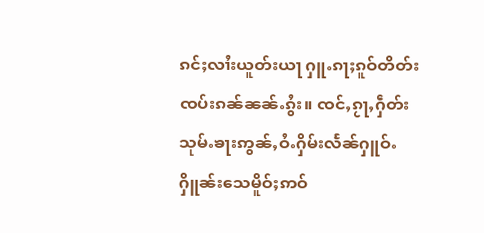ၵင်ႈလၢႆးယူတ်းယႃ ႁူႉၵႃႈၵူဝ်တိတ်းၸပ်းၵၼ်ၼၼ်ႉၵွႆး။ ၸင်ႇၵႂႃႇႁဵတ်း သုမ်ႉၶႃးဢွၼ်ႇဝႆႉႁိမ်းလႅၼ်ႁူဝ်ႉႁိူၼ်းသေမိူဝ်ႈဢဝ်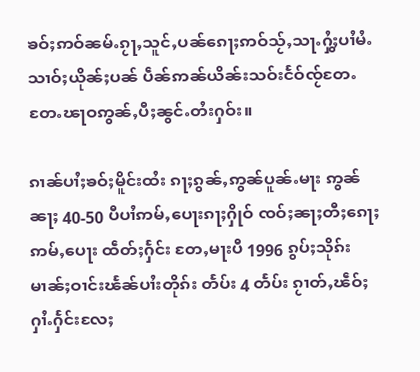ၶဝ်ႈဢဝ်ၼမ်ႉၵႂႃႇသူင်ႇပၼ်ၵေႃႈဢဝ်သႂ်ႇသႃႉႁွႆႈပၢႆမႆႉသၢဝ်ႈယိုၼ်ႈပၼ် ပဵၼ်ဢၼ်ယိၼ်းသဝ်းငႅဝ်ၸႂ်တႄႉတႄႉၽႃဝဢွၼ်ႇပီႈၼွင်ႉတႆးႁဝ်း။

ၵၢၼ်ပၢႆႈၶဝ်ႈမိူင်းထႆး ၵႃႈၵွၼ်ႇဢွၼ်ပူၼ်ႉမႃး ဢွၼ်ၼႃႈ 40-50 ပီပၢႆဢမ်ႇပေႃးၵႃႈႁိုဝ် ၸဝ်ႈၼႃႈတီႈၵေႃႈ ဢမ်ႇပေႃး ထဵတ်ႈႁႅင်း တႄႇမႃးပီ 1996 ၵွပ်ႈသိုၵ်းမၢၼ်ႈဝၢင်းၽႅၼ်ပၢႆးတိုၵ်း တႅပ်း 4 တႅပ်း ၵႂၢတ်ႇၽဵဝ်ႈႁၢႆႉႁႅင်းလႄႈ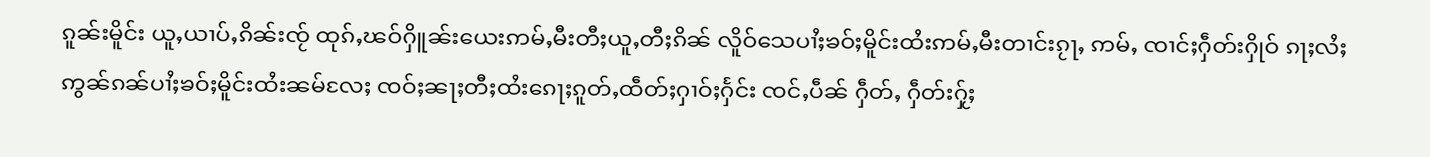ၵူၼ်းမိူင်း ယူႇယၢပ်ႇၵိၼ်းၸႂ် ထုၵ်ႇၽဝ်ႁိူၼ်းယေးဢမ်ႇမီးတီႈယူႇတီႈၵိၼ် လိူဝ်သေပၢႆႈၶဝ်ႈမိူင်းထႆးဢမ်ႇမီးတၢင်းၵႂႃႇ ဢမ်ႇ ၸၢင်ႈႁဵတ်းႁိုဝ် ၵႃႈလႆႈဢွၼ်ၵၼ်ပၢႆႈၶဝ်ႈမိူင်းထႆးၼမ်လႄႈ ၸဝ်ႈၼႃႈတီႈထႆးၵေႃႈၵူတ်ႇထဵတ်ႈႁၢဝ်ႈႁႅင်း ၸင်ႇပဵၼ် ႁဵတ်ႇ ႁဵတ်းႁႂ်ႈ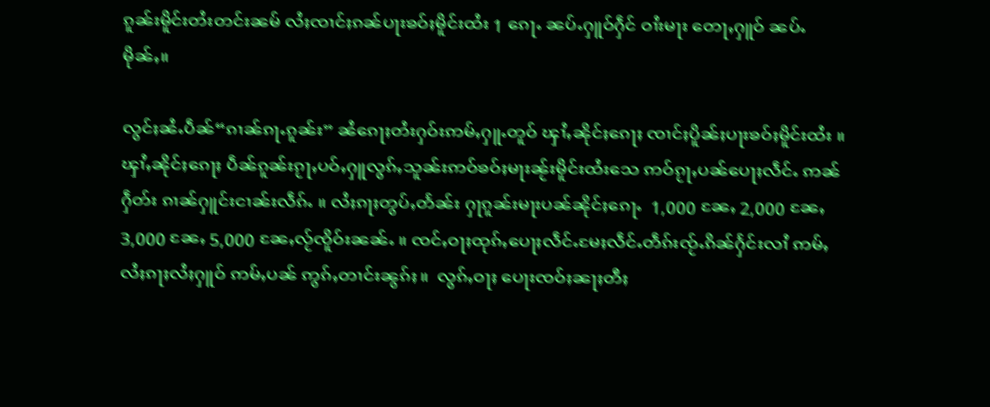ၵူၼ်းမိူင်းတႆးတင်းၼမ် လႆႈၸၢင်ႈၵၼ်ပႃးၶဝ်ႈမိူင်းထႆး 1 ၵေႃႉ ၼပ်ႉႁူဝ်ႁဵင် ဝၢႆးမႃး တေႃႇႁူဝ် ၼပ်ႉမိုၼ်ႇ။

လွင်ႈၼႆႉပဵၼ်“ၵၢၼ်ၵႃႉၵူၼ်း” ၼႆၵေႃႈတႆးႁဝ်းဢမ်ႇႁူႉတူဝ် ၾၢႆႇၼိုင်ႈၵေႃႈ ၸၢင်ႈပိူၼ်ႈပႃးၶဝ်ႈမိူင်းထႆး ။ ၾၢႆႇၼိုင်ႈၵေႃႈ ပဵၼ်ၵူၼ်းၵႂႃႇပဝ်ႇႁူလွၵ်ႇသူၼ်းဢဝ်ၶဝ်ႈမႃးၼႂ်းမိူင်းထႆးသေ ဢဝ်ၵႂႃႇပၼ်ပေႃႈလဵင်ႉ ဢၼ်ႁဵတ်း ၵၢၼ်ႁူင်းငၢၼ်းလဵၵ်ႉ ။ လႆႈၵႃႈတွပ်ႇတႅၼ်း ႁႃၵူၼ်းမႃးပၼ်ၼိုင်ႈၵေႃႉ  1,000 ၼႄႇ 2,000 ၼႄႇ 3,000 ၼႄႇ 5,000 ၼႄႇလႂ်ၸိူဝ်းၼၼ်ႉ ။ ၸင်ႇဝႃႈထုၵ်ႇပေႃႈလဵင်ႉမႄႈလဵင်ႉတဵၵ်းၸႂ်ႉၵိၼ်ႁႅင်းလၢႆ ဢမ်ႇလႆႈၵႃႈလႆႈႁူဝ် ဢမ်ႇပၼ် ဢွၵ်ႇတၢင်းၼွၵ်ႈ။  လွၵ်ႇဝႃႈ ပေႃးၸဝ်ႈၼႃႈတီႈ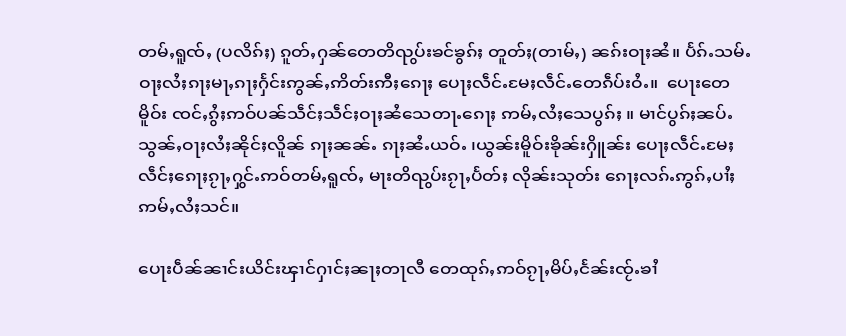တမ်ႇရူၸ်ႇ (ပလိၵ်ႈ) ၵူတ်ႇႁၼ်တေတိၺွပ်းၶင်ၶွၵ်ႈ တူတ်ႈ(တၢမ်ႇ) ၼၵ်းဝႃႈၼႆ။ ပႅၵ်ႉသမ်ႉဝႃႈလႆႈၵႃႈမႃႇၵႃႈႁႅင်းဢွၼ်ႇဢိတ်းဢီႈၵေႃႈ ပေႃႈလဵင်ႉမႄႈလဵင်ႉတေၵဵပ်းဝႆႉ။  ပေႃးတေမိူဝ်း ၸင်ႇၵွႆႈဢဝ်ပၼ်သဵင်ႈသဵင်ႈဝႃႈၼႆသေတႃႉၵေႃႈ ဢမ်ႇလႆႈသေပွၵ်ႈ ။ မၢင်ပွၵ်ႈၼပ်ႉသွၼ်ႇဝႃႈလႆႈၼိုင်ႈလိူၼ် ၵႃႈၼၼ်ႉ ၵႃႈၼႆႉယဝ်ႉ ၊ယွၼ်းမိူဝ်းၶိုၼ်းႁိူၼ်း ပေႃႈလဵင်ႉမႄႈလဵင်ႈၵေႃႈၵႂႃႇႁွင်ႉဢဝ်တမ်ႇရူၸ်ႇ မႃးတိၺွပ်းၵႂႃႇပႅတ်ႈ လိုၼ်းသုတ်း ၵေႃႈလၵ်ႉဢွၵ်ႇပၢႆႈ ဢမ်ႇလႆႈသင်။

ပေႃးပဵၼ်ၼၢင်းယိင်းၾၢင်ႁၢင်ႈၼႃႈတႃလီ တေထုၵ်ႇဢဝ်ၵႂႃႇမိပ်ႇငႅၼ်းၸႂ်ႉၶၢႆ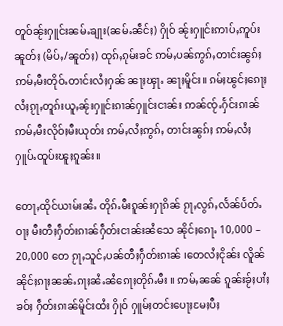တူဝ်ၼႂ်းႁူင်းၼမ်ႉၶျႃး(ၼမ်ႉၼဵင်ႈ) ႁိုဝ် ၼႂ်းႁူင်းဢၢပ်ႇဢူပ်းၼူတ်ႈ (မိပ်ႇ/ၼူတ်ႈ) ထုၵ်ႇၵုမ်းၶင် ဢမ်ႇပၼ်ဢွၵ်ႇတၢင်းၼွၵ်ႈ ဢမ်ႇမီးတိုဝ်ႉတၢင်းလႆႈႁၼ် ၼႃႈၾႃႉ ၼႃႈမိူင်း။ ၵမ်ႈၽွင်ႈၵေႃႈလႆႈၵႂႃႇတူၵ်းယူႇၼႂ်းႁူင်းၵၢၼ်ႁူင်းငၢၼ်း ဢၼ်ၸႂ်ႉႁႅင်းၵၢၼ်ဢမ်ႇမီးလိုဝ်ႈမီးယုတ်း ဢမ်ႇလႆႈဢွၵ်ႇ တၢင်းၼွၵ်ႈ ဢမ်ႇလႆႈႁူပ်ႉထူပ်းၽူႈၵူၼ်း။

တေႃႇထိုင်ယၢမ်းၼႆႉ တိုၵ်ႉမီးၵူၼ်းႁႃၵိၼ် ၵႂႃႇလွၵ်ႇလႅၼ်ပႅတ်ႉဝႃႈ မီးတီႈႁဵတ်းၵၢၼ်ႁဵတ်းငၢၼ်းၼႆသေ ၼိုင်ႈၵေႃႉ 10,000 – 20,000 တေ ၵႂႃႇသူင်ႇပၼ်တီႈႁဵတ်းၵၢၼ် ၊တေလႆႈငိုၼ်း လိူၼ်ၼိုင်ႈၵႃႈၼၼ်ႉၵႃႈၼႆႉၼႆၵေႃႈတိုၵ်ႉမီး ။ ဢမ်ႇၼၼ် ၵူၼ်းၶႂ်ႈပၢႆႈၶဝ်ႈ ႁဵတ်းၵၢၼ်မိူင်းထႆး ႁိုဝ် ႁူမ်ႈတင်းပေႃႈမႄႈပီႈ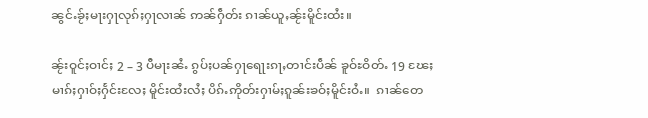ၼွင်ႉၶႂ်ႈမႃးႁႃလုၵ်ႈႁႃလၢၼ် ဢၼ်ႁဵတ်း ၵၢၼ်ယူႇၼႂ်းမိူင်းထႆး။

ၼႂ်းဝူင်ႈဝၢင်ႈ 2 – 3 ပီမႃးၼႆႉ ၵွပ်ႈပၼ်ႁႃရေႃးၵႃႇတၢင်းပဵၼ် ၶူဝ်ႊဝိတ်ႉ 19 ၽႄႈမၢၵ်ႈႁၢဝ်ႈႁႅင်းလႄႈ မိူင်းထႆးလႆႈ ပိၵ်ႉဢိုတ်းႁၢမ်ႈၵူၼ်းၶဝ်ႈမိူင်းဝႆႉ။  ၵၢၼ်တေ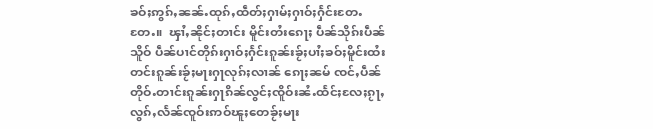ၶဝ်ႈဢွၵ်ႇၼၼ်ႉထုၵ်ႇထဵတ်ႈႁၢမ်ႈႁၢဝ်ႈႁႅင်းတႄႉတႄႉ။  ၾၢႆႇၼိုင်ႈတၢင်း မိူင်းတႆးၵေႃႈ ပဵၼ်သိုၵ်းပဵၼ်သိူဝ် ပဵၼ်ပၢင်တိုၵ်းႁၢဝ်ႈႁႅင်းၵူၼ်းၶႂ်ႈပၢႆႈၶဝ်ႈမိူင်းထႆး တင်းၵူၼ်းၶႂ်ႈမႃးႁႃလုၵ်ႈလၢၼ် ၵေႃႈၼမ် ၸင်ႇပဵၼ်တိုဝ်ႉတၢင်းၵူၼ်းႁႃၵိၼ်လွင်ႈၸိူဝ်းၼႆႉထႅင်ႈလႄႈၵႂႃႇလွၵ်ႇလႅၼ်ၸူဝ်းဢဝ်ၽူႈတေၶႂ်ႈမႃး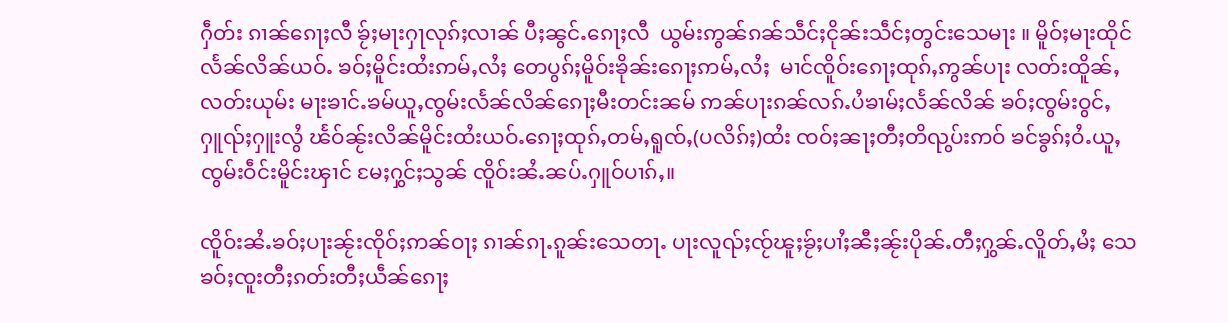ႁဵတ်း ၵၢၼ်ၵေႃႈလီ ၶႂ်ႈမႃးႁႃလုၵ်ႈလၢၼ် ပီႈၼွင်ႉၵေႃႈလီ  ယွမ်းဢွၼ်ၵၼ်သဵင်ႈငိုၼ်းသဵင်ႈတွင်းသေမႃး ။ မိူဝ်ႈမႃးထိုင်လႅၼ်လိၼ်ယဝ်ႉ ၶဝ်ႈမိူင်းထႆးဢမ်ႇလႆႈ တေပွၵ်ႈမိူဝ်းၶိုၼ်းၵေႃႈဢမ်ႇလႆႈ  မၢင်ၸိူဝ်းၵေႃႈထုၵ်ႇဢွၼ်ပႃး လတ်းထိူၼ်ႇလတ်းယုမ်း မႃးၶၢင်ႉၶမ်ယူႇၸွမ်းလႅၼ်လိၼ်ၵေႃႈမီးတင်းၼမ် ဢၼ်ပႃးၵၼ်လၵ်ႉပႆၶၢမ်ႈလႅၼ်လိၼ် ၶဝ်ႈၸွမ်းဝွင်ႇႁူၺ်ႈႁူးလွႆ ၽႅဝ်ၼႂ်းလိၼ်မိူင်းထႆးယဝ်ႉၵေႃႈထုၵ်ႇတမ်ႇရူၸ်ႇ(ပလိၵ်ႈ)ထႆး ၸဝ်ႈၼႃႈတီႈတိၺွပ်းဢဝ် ၶင်ၶွၵ်ႈဝႆႉယူႇၸွမ်းဝဵင်းမိူင်းၾၢင် မႄႈႁွင်ႈသွၼ် ၸိူဝ်းၼႆႉၼပ်ႉႁူဝ်ပၢၵ်ႇ။

ၸိူဝ်းၼႆႉၶဝ်ႈပႃးၼႂ်းၸိုဝ်ႈဢၼ်ဝႃႈ ၵၢၼ်ၵႃႉၵူၼ်းသေတႃႉ ပႃးလူၺ်ႈၸႂ်ၽူႈၶႂ်ႈပၢႆႈၼီႈၼႂ်းပိုၼ်ႉတီႈႁွၼ်ႉလိူတ်ႇမႆႈ သေ ၶဝ်ႈၸူးတီႈၵတ်းတီႈယဵၼ်ၵေႃႈ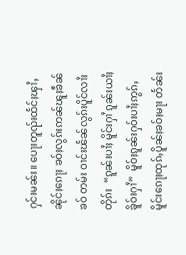ႁင်းမၼ်း။ ပေႃးတူၺ်းထႅင်ႈၾၢႆႇၼိုင်ႈၵေႃႈ ၶဝ်ႈလွၵ်းဢၼ်ၽူႈၶဵၼ်ၶဝ် တမ်း ဝၢင်းၽႅၼ်လွၵ်းပိူင်လၢႆးတိုၵ်း  “ၵူၼ်းပၢႆႈ မိူင်းႁၢႆ ၵူၼ်းယၢႆႈ ၶိူဝ်းႁၢႆ”  မိူဝ်ႈၵူၼ်းႁဝ်းပၢႆႈဢွၵ်ႇမိူင်းၵေႃႈထုၵ်ႇပိူၼ်ႈၶဝ်ႈမႃး တႅၼ်း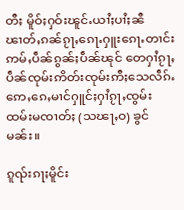တီႈ မိူဝ်ႈႁဝ်းၽူင်ႉယၢႆႈပၢႆႈၼီၽၢတ်ႇၵၼ်ၵႂႃႇၵေႃႉႁူးၵေႃႉတၢင်း ဢမ်ႇပဵၼ်ၵွၼ်ႈပဵၼ်ၽုင် တေႁၢႆၵႂႃႇ ပဵၼ်ၸုမ်းဢိတ်းၸုမ်းဢီႈသေလဵၵ်ႉဢေႇၵေႇမၢင်ႁူင်ႈႁၢႆၵႂႃႇၸွမ်း ထမ်းမၸၢတ်ႈ (သၽႃႇဝ) ၶွင်မၼ်း။

ၵူၺ်းၵႃႈမိူင်း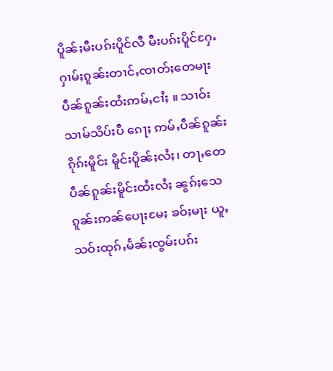ပိူၼ်ႈမီးပၵ်းပိူင်လီ မီးပၵ်းပိူင်ႁႄႉႁၢမ်ႈၵူၼ်းတၢင်ႇၸၢတ်ႈတေမႃးပဵၼ်ၵူၼ်းထႆးဢမ်ႇငၢႆႈ ။ သၢဝ်း သၢမ်သိပ်းပီ ၵေႃႈ ဢမ်ႇပဵၼ်ၵူၼ်းၵိုၵ်းမိူင်း မိူင်းပိူၼ်ႈလႆႈ၊ တႃႇတေပဵၼ်ၵူၼ်းမိူင်းထႆးလႆႈ ၼွၵ်ႈသေၵူၼ်းဢၼ်ပေႃႈမႄႈ ၶဝ်ႈမႃး ယူႇသဝ်းထုၵ်ႇမႅၼ်ႈၸွမ်းပၵ်း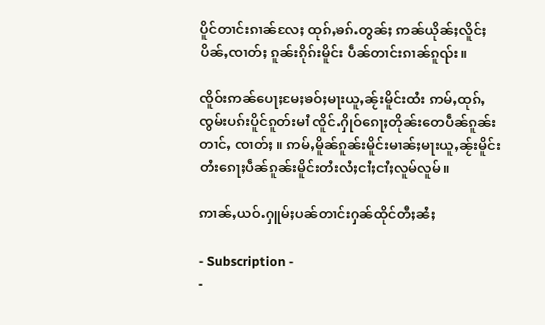ပိူင်တၢင်းၵၢၼ်လႄႈ ထုၵ်ႇၶၵ်ႉတွၼ်ႈ ဢၼ်ယိုၼ်ႈလိူင်ႈပိၼ်ႇၸၢတ်ႈ ၵူၼ်းၵိုၵ်းမိူင်း ပဵၼ်တၢင်းၵၢၼ်ၵူၺ်း။

ၸိူဝ်းဢၼ်ပေႃႈမႄႈၶဝ်ႈမႃးယူႇၼႂ်းမိူင်းထႆး ဢမ်ႇထုၵ်ႇၸွမ်းပၵ်းပိူင်ၵူတ်းမၢႆ ၸိူင်ႉႁိုဝ်ၵေႃႈတိုၼ်းတေပဵၼ်ၵူၼ်းတၢင်ႇ ၸၢတ်ႈ ။ ဢမ်ႇမိူၼ်ၵူၼ်းမိူင်းမၢၼ်ႈမႃးယူႇၼႂ်းမိူင်းတႆးၵေႃႈပဵၼ်ၵူၼ်းမိူင်းတႆးလႆႈငၢႆႈငၢႆႈလူမ်လူမ်။

ဢၢၼ်ႇယဝ်ႉႁူမ်ႈပၼ်တၢင်းႁၼ်ထိုင်တီႈၼႆႈ

- Subscription -
-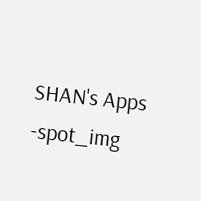SHAN's Apps -spot_img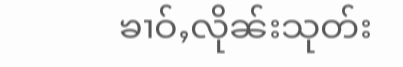ၶၢဝ်ႇလိုၼ်းသုတ်း